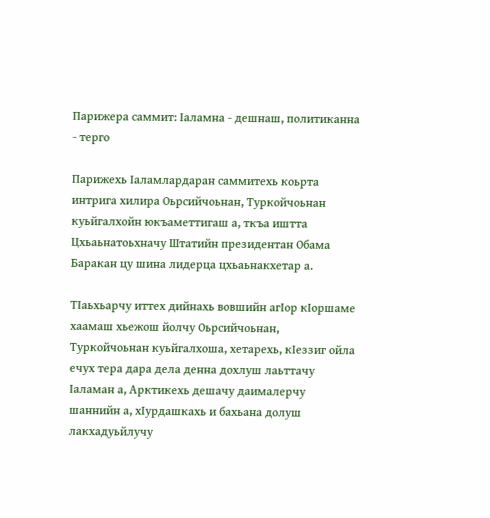Парижера саммит: Iаламна - дешнаш, политиканна - терго

Парижехь Iаламлардаран саммитехь коьрта интрига хилира Оьрсийчоьнан, Туркойчоьнан куьйгалхойн юкъаметтигаш а, ткъа иштта Цхьаьнатоьхначу Штатийн президентан Обама Баракан цу шина лидерца цхьаьнакхетар а.

ТIаьхьарчу иттех дийнахь вовшийн агIор кIоршаме хаамаш хьежош йолчу Оьрсийчоьнан, Туркойчоьнан куьйгалхоша, хетарехь, кIеззиг ойла ечух тера дара дела денна дохлуш лаьттачу Iаламан а, Арктикехь дешачу даималерчу шаннийн а, хIурдашкахь и бахьана долуш лакхадуьйлучу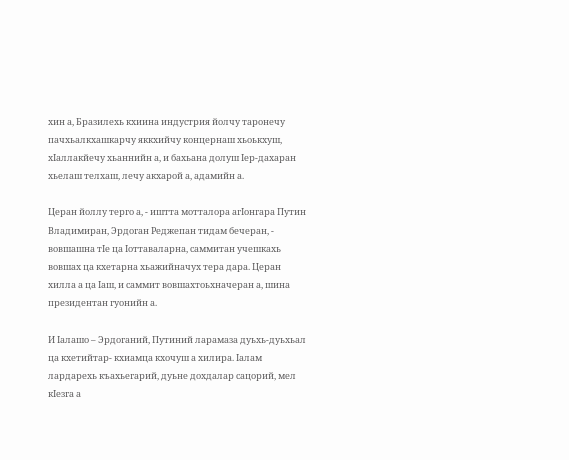хин а, Бразилехь кхиина индустрия йолчу таронечу пачхьалкхашкарчу яккхийчу концернаш хьоькхуш, хIаллакйечу хьаннийн а, и бахьана долуш Iер-дахаран хьелаш телхаш, лечу акхарой а, адамийн а.

Церан йоллу терго а, - иштта мотталора агIонгара Путин Владимиран, Эрдоган Реджепан тидам бечеран, - вовшашна тIе ца Iоттаваларна, саммитан учешкахь вовшах ца кхетарна хьажийначух тера дара. Церан хилла а ца Iаш, и саммит вовшахтоьхначеран а, шина президентан гуонийн а.

И Iалашо – Эрдоганий, Путиний ларамаза дуьхь-дуьхьал ца кхетийтар- кхиамца кхочуш а хилира. Iалам лардарехь къахьегарий, дуьне дохдалар сацорий, мел кIезга а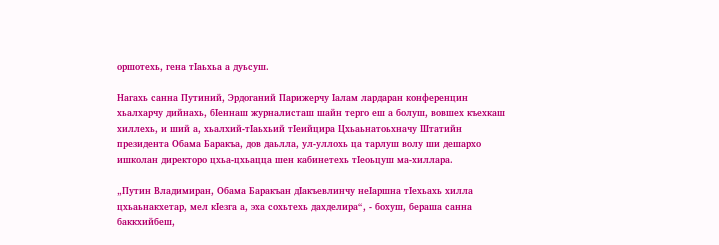оршотехь, гена тIаьхьа а дуьсуш.

Нагахь санна Путиний, Эрдоганий Парижерчу Iалам лардаран конференцин хьалхарчу дийнахь, бIеннаш журналисташ шайн терго еш а болуш, вовшех къехкаш хиллехь, и ший а, хьалхий-тIаьхьий тIеийцира Цхьаьнатоьхначу Штатийн президента Обама Баракъа, дов даьлла, ул-уллохь ца тарлуш волу ши дешархо ишколан директоро цхьа-цхьацца шен кабинетехь тIеоьцуш ма-хиллара.

„Путин Владимиран, Обама Баракъан дIакъевлинчу неIаршна тIехьахь хилла цхьаьнакхетар, мел кIезга а, эха сохьтехь дахделира“, - бохуш, бераша санна баккхийбеш,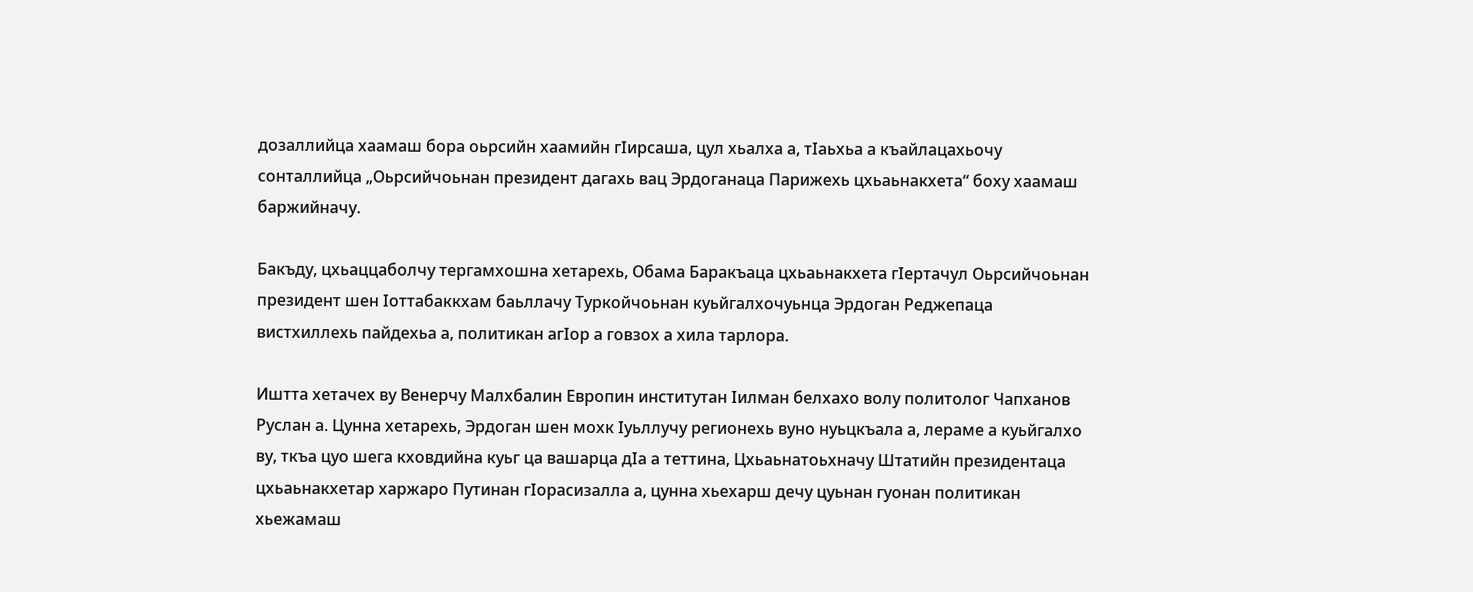дозаллийца хаамаш бора оьрсийн хаамийн гIирсаша, цул хьалха а, тIаьхьа а къайлацахьочу сонталлийца „Оьрсийчоьнан президент дагахь вац Эрдоганаца Парижехь цхьаьнакхета“ боху хаамаш баржийначу.

Бакъду, цхьаццаболчу тергамхошна хетарехь, Обама Баракъаца цхьаьнакхета гIертачул Оьрсийчоьнан президент шен Iоттабаккхам баьллачу Туркойчоьнан куьйгалхочуьнца Эрдоган Реджепаца вистхиллехь пайдехьа а, политикан агIор а говзох а хила тарлора.

Иштта хетачех ву Венерчу Малхбалин Европин институтан Iилман белхахо волу политолог Чапханов Руслан а. Цунна хетарехь, Эрдоган шен мохк Iуьллучу регионехь вуно нуьцкъала а, лераме а куьйгалхо ву, ткъа цуо шега кховдийна куьг ца вашарца дIа а теттина, Цхьаьнатоьхначу Штатийн президентаца цхьаьнакхетар харжаро Путинан гIорасизалла а, цунна хьехарш дечу цуьнан гуонан политикан хьежамаш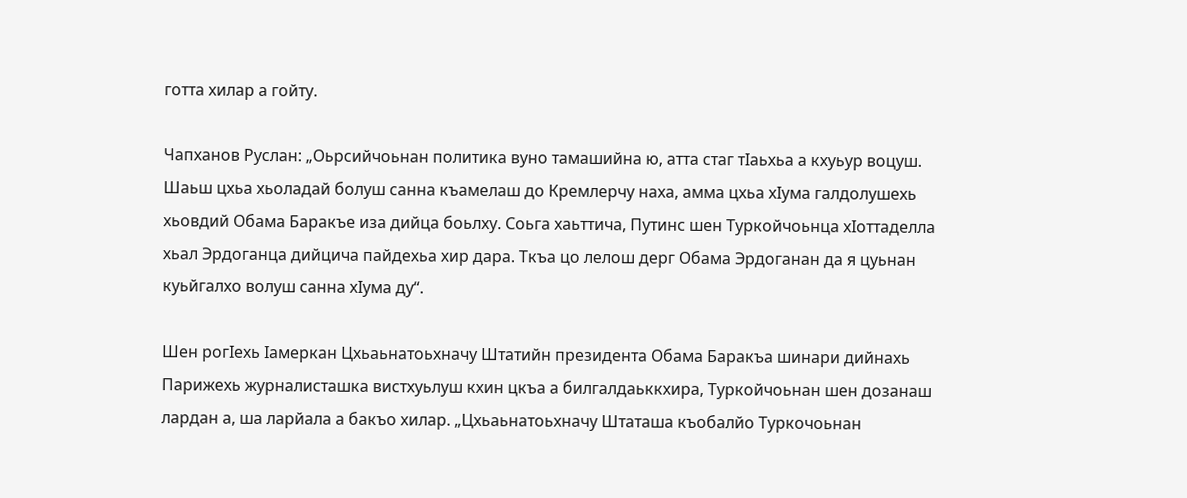готта хилар а гойту.

Чапханов Руслан: „Оьрсийчоьнан политика вуно тамашийна ю, атта стаг тIаьхьа а кхуьур воцуш. Шаьш цхьа хьоладай болуш санна къамелаш до Кремлерчу наха, амма цхьа хIума галдолушехь хьовдий Обама Баракъе иза дийца боьлху. Соьга хаьттича, Путинс шен Туркойчоьнца хIоттаделла хьал Эрдоганца дийцича пайдехьа хир дара. Ткъа цо лелош дерг Обама Эрдоганан да я цуьнан куьйгалхо волуш санна хIума ду“.

Шен рогIехь Iамеркан Цхьаьнатоьхначу Штатийн президента Обама Баракъа шинари дийнахь Парижехь журналисташка вистхуьлуш кхин цкъа а билгалдаьккхира, Туркойчоьнан шен дозанаш лардан а, ша ларйала а бакъо хилар. „Цхьаьнатоьхначу Штаташа къобалйо Туркочоьнан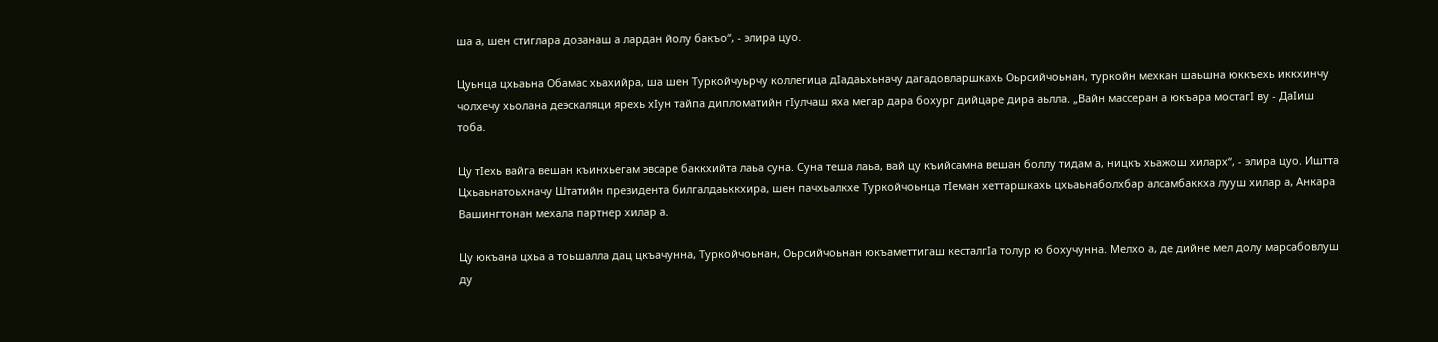ша а, шен стиглара дозанаш а лардан йолу бакъо“, - элира цуо.

Цуьнца цхьаьна Обамас хьахийра, ша шен Туркойчуьрчу коллегица дIадаьхьначу дагадовларшкахь Оьрсийчоьнан, туркойн мехкан шаьшна юккъехь иккхинчу чолхечу хьолана деэскаляци ярехь хIун тайпа дипломатийн гIулчаш яха мегар дара бохург дийцаре дира аьлла. „Вайн массеран а юкъара мостагI ву - ДаIиш тоба.

Цу тIехь вайга вешан къинхьегам эвсаре баккхийта лаьа суна. Суна теша лаьа, вай цу къийсамна вешан боллу тидам а, ницкъ хьажош хиларх“, - элира цуо. Иштта Цхьаьнатоьхначу Штатийн президента билгалдаьккхира, шен пачхьалкхе Туркойчоьнца тIеман хеттаршкахь цхьаьнаболхбар алсамбаккха лууш хилар а, Анкара Вашингтонан мехала партнер хилар а.

Цу юкъана цхьа а тоьшалла дац цкъачунна, Туркойчоьнан, Оьрсийчоьнан юкъаметтигаш кесталгIа толур ю бохучунна. Мелхо а, де дийне мел долу марсабовлуш ду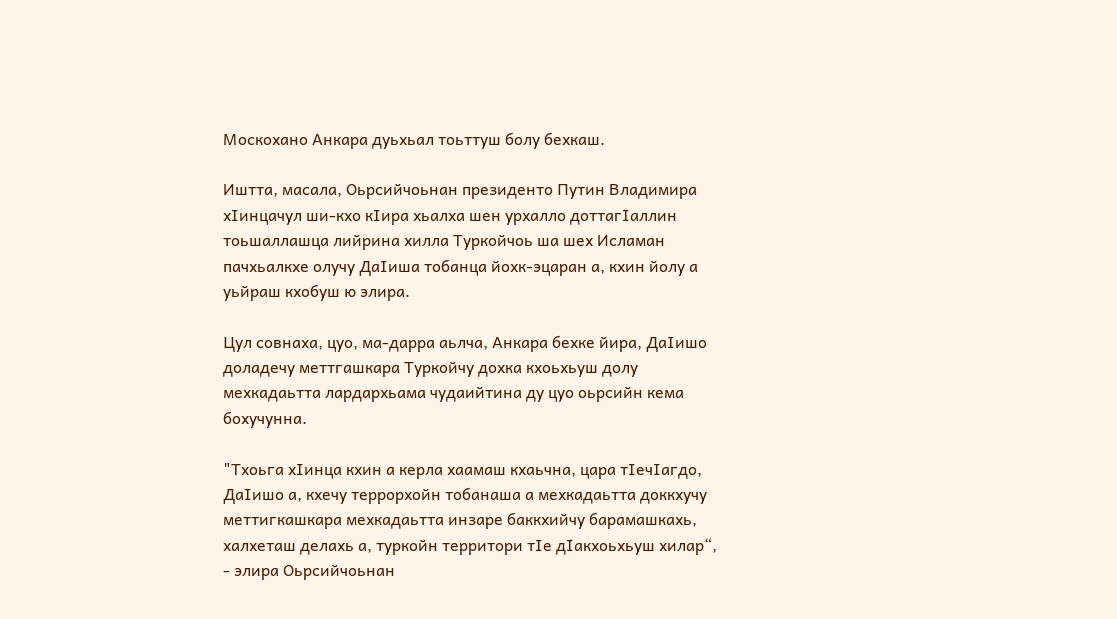Москохано Анкара дуьхьал тоьттуш болу бехкаш.

Иштта, масала, Оьрсийчоьнан президенто Путин Владимира хIинцачул ши-кхо кIира хьалха шен урхалло доттагIаллин тоьшаллашца лийрина хилла Туркойчоь ша шех Исламан пачхьалкхе олучу ДаIиша тобанца йохк-эцаран а, кхин йолу а уьйраш кхобуш ю элира.

Цул совнаха, цуо, ма-дарра аьлча, Анкара бехке йира, ДаIишо доладечу меттгашкара Туркойчу дохка кхоьхьуш долу мехкадаьтта лардархьама чудаийтина ду цуо оьрсийн кема бохучунна.

"Тхоьга хIинца кхин а керла хаамаш кхаьчна, цара тIечIагдо, ДаIишо а, кхечу террорхойн тобанаша а мехкадаьтта доккхучу меттигкашкара мехкадаьтта инзаре баккхийчу барамашкахь, халхеташ делахь а, туркойн территори тIе дIакхоьхьуш хилар“, - элира Оьрсийчоьнан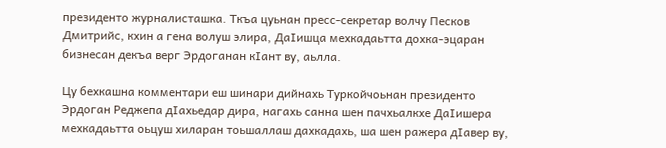президенто журналисташка. Ткъа цуьнан пресс-секретар волчу Песков Дмитрийс, кхин а гена волуш элира, ДаIишца мехкадаьтта дохка-эцаран бизнесан декъа верг Эрдоганан кIант ву, аьлла.

Цу бехкашна комментари еш шинари дийнахь Туркойчоьнан президенто Эрдоган Реджепа дIахьедар дира, нагахь санна шен пачхьалкхе ДаIишера мехкадаьтта оьцуш хиларан тоьшаллаш дахкадахь, ша шен ражера дIавер ву,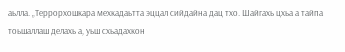аьлла. „Террорхошкара мехкадаьтта эццал сийдайна дац тхо. Шайгахь цхьа а тайпа тоьшаллаш делахь а, уьш схьадахкон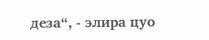деза“, - элира цуо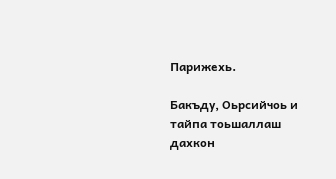Парижехь.

Бакъду, Оьрсийчоь и тайпа тоьшаллаш дахкон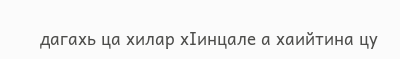дагахь ца хилар хIинцале а хаийтина цу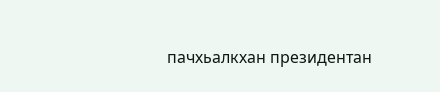пачхьалкхан президентан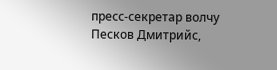пресс-секретар волчу Песков Дмитрийс,